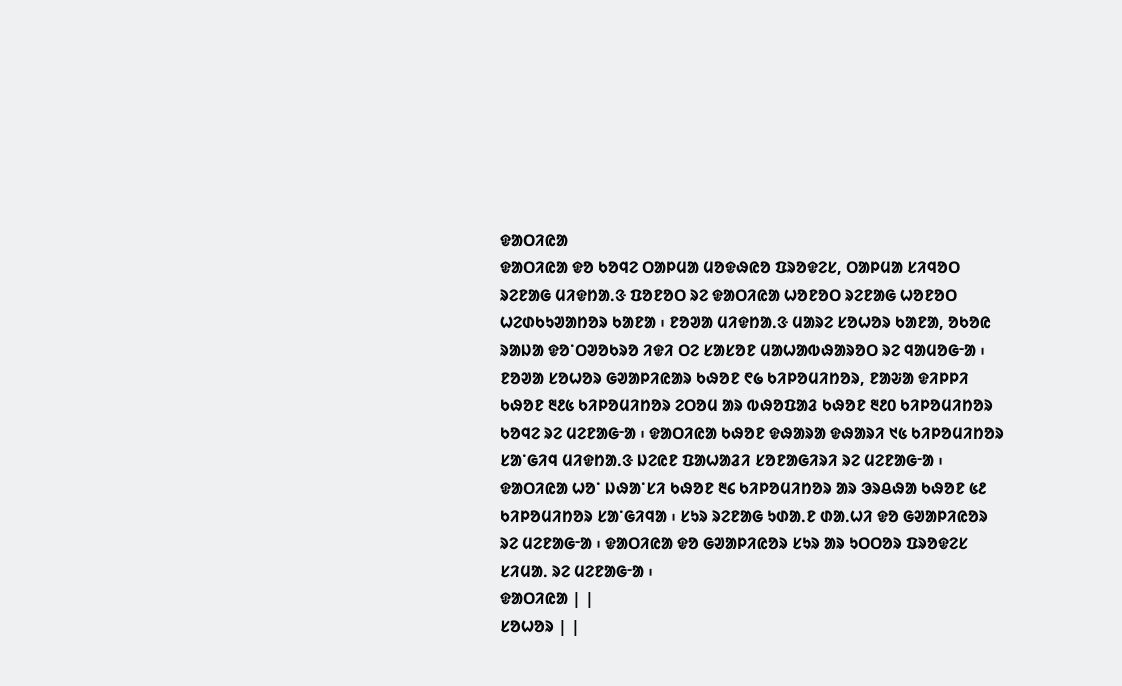ᱫᱟᱛᱤᱭᱟ
ᱫᱟᱛᱤᱭᱟ ᱫᱚ ᱠᱚᱧᱮ ᱛᱟᱞᱢᱟ ᱢᱚᱫᱷᱭᱚ ᱯᱨᱚᱫᱮᱥ, ᱛᱟᱞᱢᱟ ᱥᱤᱧᱚᱛ ᱨᱮᱱᱟᱜ ᱢᱤᱫᱴᱟᱹᱝ ᱯᱚᱱᱚᱛ ᱨᱮ ᱫᱟᱛᱤᱭᱟ ᱦᱚᱱᱚᱛ ᱨᱮᱱᱟᱜ ᱦᱚᱱᱚᱛ ᱦᱮᱰᱠᱩᱣᱟᱴᱚᱨ ᱠᱟᱱᱟ ᱾ ᱱᱚᱣᱟ ᱢᱤᱫᱴᱟᱹᱝ ᱢᱟᱨᱮ ᱥᱚᱦᱚᱨ ᱠᱟᱱᱟ, ᱚᱠᱚᱭ ᱨᱟᱡᱟ ᱫᱚᱸᱛᱣᱚᱠᱨᱚ ᱤᱫᱤ ᱛᱮ ᱥᱟᱥᱚᱱ ᱢᱟᱦᱟᱵᱷᱟᱨᱚᱛ ᱨᱮ ᱧᱟᱢᱚᱜᱼᱟ ᱾ ᱱᱚᱣᱟ ᱥᱚᱦᱚᱨ ᱜᱣᱟᱞᱤᱭᱟᱨ ᱠᱷᱚᱱ ᱖᱙ ᱠᱤᱞᱚᱢᱤᱴᱚᱨ, ᱱᱟᱶᱟ ᱫᱤᱞᱞᱤ ᱠᱷᱚᱱ ᱓᱒᱕ ᱠᱤᱞᱚᱢᱤᱴᱚᱨ ᱮᱛᱚᱢ ᱟᱨ ᱵᱷᱚᱯᱟᱲ ᱠᱷᱚᱱ ᱓᱒᱐ ᱠᱤᱞᱚᱢᱤᱴᱚᱨ ᱠᱚᱧᱮ ᱨᱮ ᱢᱮᱱᱟᱜᱼᱟ ᱾ ᱫᱟᱛᱤᱭᱟ ᱠᱷᱚᱱ ᱫᱷᱟᱨᱟ ᱫᱷᱟᱨᱤ ᱑᱕ ᱠᱤᱞᱚᱢᱤᱴᱚᱨ ᱥᱟᱸᱜᱤᱧ ᱢᱤᱫᱴᱟᱹᱝ ᱡᱮᱭᱱ ᱯᱟᱦᱟᱲᱤ ᱥᱚᱱᱟᱜᱤᱨᱤ ᱨᱮ ᱢᱮᱱᱟᱜᱼᱟ ᱾ ᱫᱟᱛᱤᱭᱟ ᱦᱚᱸ ᱡᱷᱟᱸᱥᱤ ᱠᱷᱚᱱ ᱓᱔ ᱠᱤᱞᱚᱢᱤᱴᱚᱨ ᱟᱨ ᱳᱨᱪᱷᱟ ᱠᱷᱚᱱ ᱕᱒ ᱠᱤᱞᱚᱢᱤᱴᱚᱨ ᱥᱟᱸᱜᱤᱧᱟ ᱾ ᱥᱩᱨ ᱨᱮᱱᱟᱜ ᱩᱰᱟᱹᱱ ᱰᱟᱹᱦᱤ ᱫᱚ ᱜᱣᱟᱞᱤᱭᱚᱨ ᱨᱮ ᱢᱮᱱᱟᱜᱼᱟ ᱾ ᱫᱟᱛᱤᱭᱟ ᱫᱚ ᱜᱣᱟᱞᱤᱭᱚᱨ ᱥᱩᱨ ᱟᱨ ᱩᱛᱛᱚᱨ ᱯᱨᱚᱫᱮᱥ ᱥᱤᱢᱟᱹ ᱨᱮ ᱢᱮᱱᱟᱜᱼᱟ ᱾
ᱫᱟᱛᱤᱭᱟ | |
ᱥᱚᱦᱚᱨ | |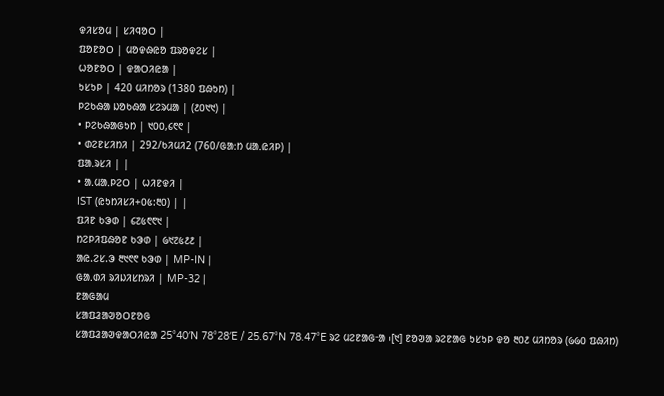ᱫᱤᱥᱚᱢ | ᱥᱤᱧᱚᱛ |
ᱯᱚᱱᱚᱛ | ᱢᱚᱫᱷᱭᱚ ᱯᱨᱚᱫᱮᱥ |
ᱦᱚᱱᱚᱛ | ᱫᱟᱛᱤᱭᱟ |
ᱩᱥᱩᱞ | 420 ᱢᱤᱴᱚᱨ (1380 ᱯᱷᱩᱴ) |
ᱞᱮᱠᱷᱟ ᱡᱚᱠᱷᱟ ᱥᱮᱨᱢᱟ | (᱒᱐᱑᱑) |
• ᱞᱮᱠᱷᱟᱜᱩᱴ | ᱑᱐᱐,᱔᱖᱖ |
• ᱰᱮᱱᱥᱤᱴᱤ | 292/ᱠᱤᱢᱤ2 (760/ᱜᱟᱺᱴ ᱢᱟᱹᱭᱤᱞ) |
ᱯᱟᱹᱨᱥᱤ | |
• ᱟᱹᱢᱟᱹᱞᱮᱛ | ᱦᱤᱱᱫᱤ |
IST (ᱭᱩᱴᱤᱥᱤ+᱐᱕:᱓᱐) | |
ᱯᱤᱱ ᱠᱳᱰ | ᱔᱗᱕᱖᱖᱑ |
ᱴᱮᱞᱤᱯᱷᱚᱱ ᱠᱳᱰ | ᱙᱑᱗᱕᱒᱒ |
ᱟᱭ.ᱮᱥ.ᱳ ᱓᱑᱖᱖ ᱠᱳᱰ | MP-IN |
ᱜᱟᱹᱰᱤ ᱨᱤᱡᱤᱥᱴᱨᱤ | MP-32 |
ᱱᱟᱜᱟᱢ
ᱥᱟᱯᱲᱟᱣᱚᱛᱱᱚᱜ
ᱥᱟᱯᱲᱟᱣᱫᱟᱛᱤᱭᱟ 25°40′N 78°28′E / 25.67°N 78.47°E ᱨᱮ ᱢᱮᱱᱟᱜᱼᱟ ᱾[᱑] ᱱᱚᱣᱟ ᱨᱮᱱᱟᱜ ᱩᱥᱩᱞ ᱫᱚ ᱓᱐᱒ ᱢᱤᱴᱚᱨ (᱙᱙᱐ ᱯᱷᱤᱴ)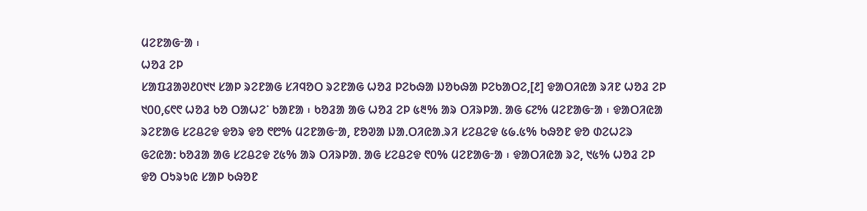ᱢᱮᱱᱟᱜᱼᱟ ᱾
ᱦᱚᱲ ᱮᱞ
ᱥᱟᱯᱲᱟᱣ᱒᱐᱑᱑ ᱥᱟᱞ ᱨᱮᱱᱟᱜ ᱥᱤᱧᱚᱛ ᱨᱮᱱᱟᱜ ᱦᱚᱲ ᱞᱮᱠᱷᱟ ᱡᱚᱠᱷᱟ ᱞᱮᱠᱟᱛᱮ,[᱒] ᱫᱟᱛᱤᱭᱟ ᱨᱤᱱ ᱦᱚᱲ ᱮᱞ ᱑᱐᱐,᱔᱖᱖ ᱦᱚᱲ ᱠᱚ ᱛᱟᱦᱮᱸ ᱠᱟᱱᱟ ᱾ ᱠᱚᱲᱟ ᱟᱜ ᱦᱚᱲ ᱮᱞ ᱕᱓% ᱟᱨ ᱛᱤᱨᱞᱟᱹ ᱟᱜ ᱔᱗% ᱢᱮᱱᱟᱜᱼᱟ ᱾ ᱫᱟᱛᱤᱭᱟ ᱨᱮᱱᱟᱜ ᱥᱮᱪᱮᱫ ᱫᱚᱨ ᱫᱚ ᱖᱘% ᱢᱮᱱᱟᱜᱼᱟ, ᱱᱚᱣᱟ ᱡᱟᱹᱛᱤᱭᱟᱹᱨᱤ ᱥᱮᱪᱮᱫ ᱕᱙.᱕% ᱠᱷᱚᱱ ᱫᱚ ᱰᱮᱦᱮᱨ ᱜᱮᱭᱟ: ᱠᱚᱲᱟ ᱟᱜ ᱥᱮᱪᱮᱫ ᱗᱕% ᱟᱨ ᱛᱤᱨᱞᱟᱹ ᱟᱜ ᱥᱮᱪᱮᱫ ᱖᱐% ᱢᱮᱱᱟᱜᱼᱟ ᱾ ᱫᱟᱛᱤᱭᱟ ᱨᱮ, ᱑᱕% ᱦᱚᱲ ᱮᱞ ᱫᱚ ᱛᱩᱨᱩᱭ ᱥᱟᱞ ᱠᱷᱚᱱ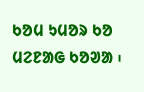ᱠᱚᱢ ᱩᱢᱚᱨ ᱠᱚ ᱢᱮᱱᱟᱜ ᱠᱚᱣᱟ ᱾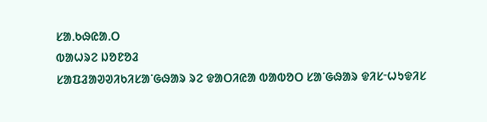ᱥᱟᱹᱠᱷᱭᱟᱹᱛ
ᱵᱟᱦᱨᱮ ᱡᱚᱱᱚᱲ
ᱥᱟᱯᱲᱟᱣᱣᱤᱠᱤᱥᱟᱸᱜᱷᱟᱨ ᱨᱮ ᱫᱟᱛᱤᱭᱟ ᱵᱟᱵᱚᱛ ᱥᱟᱸᱜᱷᱟᱨ ᱫᱤᱥᱼᱦᱩᱫᱤᱥ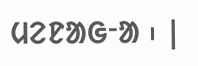ᱢᱮᱱᱟᱜᱼᱟ ᱾ |